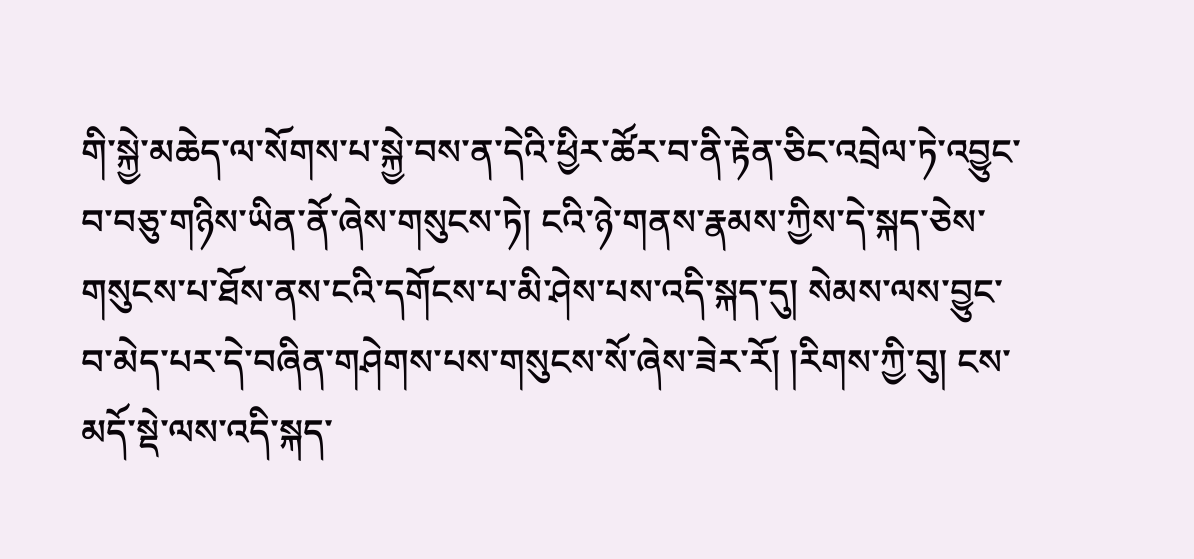གི་སྐྱེ་མཆེད་ལ་སོགས་པ་སྐྱེ་བས་ན་དེའི་ཕྱིར་ཚོར་བ་ནི་རྟེན་ཅིང་འབྲེལ་ཏེ་འབྱུང་བ་བཅུ་གཉིས་ཡིན་ནོ་ཞེས་གསུངས་ཏེ། ངའི་ཉེ་གནས་རྣམས་ཀྱིས་དེ་སྐད་ཅེས་གསུངས་པ་ཐོས་ནས་ངའི་དགོངས་པ་མི་ཤེས་པས་འདི་སྐད་དུ། སེམས་ལས་བྱུང་བ་མེད་པར་དེ་བཞིན་གཤེགས་པས་གསུངས་སོ་ཞེས་ཟེར་རོ། །རིགས་ཀྱི་བུ། ངས་མདོ་སྡེ་ལས་འདི་སྐད་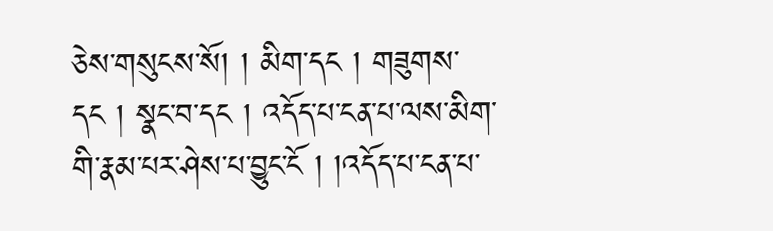ཅེས་གསུངས་སོ། ། མིག་དང ། གཟུགས་དང ། སྣང་བ་དང ། འདོད་པ་ངན་པ་ལས་མིག་གི་རྣམ་པར་ཤེས་པ་བྱུང་ངོ ། །འདོད་པ་ངན་པ་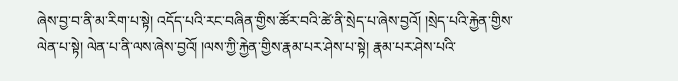ཞེས་བྱ་བ་ནི་མ་རིག་པ་སྟེ། འདོད་པའི་རང་བཞིན་གྱིས་ཚོར་བའི་ཚེ་ནི་སྲེད་པ་ཞེས་བྱའོ། །སྲེད་པའི་རྐྱེན་གྱིས་ལེན་པ་སྟེ། ལེན་པ་ནི་ལས་ཞེས་བྱའོ། །ལས་ཀྱི་རྐྱེན་གྱིས་རྣམ་པར་ཤེས་པ་སྟེ། རྣམ་པར་ཤེས་པའི་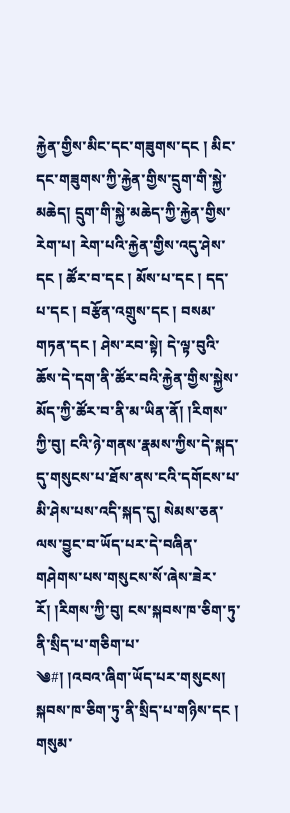རྐྱེན་གྱིས་མིང་དང་གཟུགས་དང ། མིང་དང་གཟུགས་ཀྱི་རྐྱེན་གྱིས་དྲུག་གི་སྐྱེ་མཆེད། དྲུག་གི་སྐྱེ་མཆེད་ཀྱི་རྐྱེན་གྱིས་རེག་པ། རེག་པའི་རྐྱེན་གྱིས་འདུ་ཤེས་དང ། ཚོར་བ་དང ། མོས་པ་དང ། དད་པ་དང ། བརྩོན་འགྲུས་དང ། བསམ་གཏན་དང ། ཤེས་རབ་སྟེ། དེ་ལྟ་བུའི་ཆོས་དེ་དག་ནི་ཚོར་བའི་རྐྱེན་གྱིས་སྐྱེས་མོད་ཀྱི་ཚོར་བ་ནི་མ་ཡིན་ནོ། །རིགས་ཀྱི་བུ། ངའི་ཉེ་གནས་རྣམས་ཀྱིས་དེ་སྐད་དུ་གསུངས་པ་ཐོས་ནས་ངའི་དགོངས་པ་མི་ཤེས་པས་འདི་སྐད་དུ། སེམས་ཅན་ལས་བྱུང་བ་ཡོད་པར་དེ་བཞིན་གཤེགས་པས་གསུངས་སོ་ཞེས་ཟེར་རོ། །རིགས་ཀྱི་བུ། ངས་སྐབས་ཁ་ཅིག་ཏུ་ནི་སྲིད་པ་གཅིག་པ་
༄#། །འབའ་ཞིག་ཡོད་པར་གསུངས། སྐབས་ཁ་ཅིག་ཏུ་ནི་སྲིད་པ་གཉིས་དང ། གསུམ་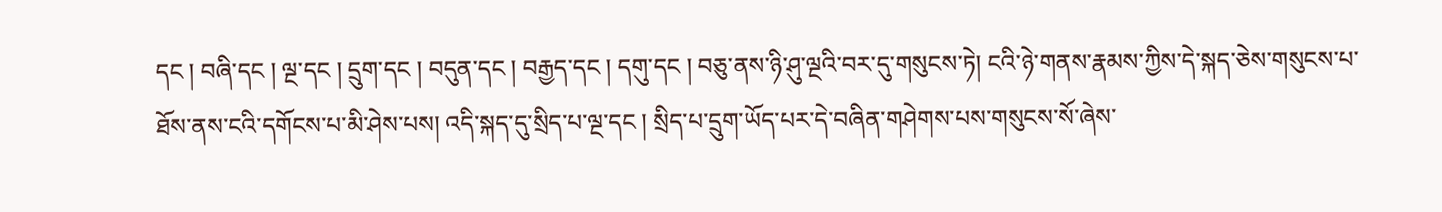དང ། བཞི་དང ། ལྔ་དང ། དྲུག་དང ། བདུན་དང ། བརྒྱད་དང ། དགུ་དང ། བཅུ་ནས་ཉི་ཤུ་ལྔའི་བར་དུ་གསུངས་ཏེ། ངའི་ཉེ་གནས་རྣམས་ཀྱིས་དེ་སྐད་ཅེས་གསུངས་པ་ཐོས་ནས་ངའི་དགོངས་པ་མི་ཤེས་པས། འདི་སྐད་དུ་སྲིད་པ་ལྔ་དང ། སྲིད་པ་དྲུག་ཡོད་པར་དེ་བཞིན་གཤེགས་པས་གསུངས་སོ་ཞེས་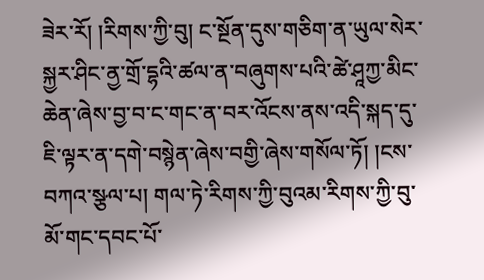ཟེར་རོ། །རིགས་ཀྱི་བུ། ང་སྔོན་དུས་གཅིག་ན་ཡུལ་སེར་སྐྱར་ཤིང་ནྱ་གྲོ་དྷའི་ཚལ་ན་བཞུགས་པའི་ཚེ་ཤཱཀྱ་མིང་ཆེན་ཞེས་བྱ་བ་ང་གང་ན་བར་འོངས་ནས་འདི་སྐད་དུ་ཇི་ལྟར་ན་དགེ་བསྙེན་ཞེས་བགྱི་ཞེས་གསོལ་ཏོ། །ངས་བཀའ་སྩལ་པ། གལ་ཏེ་རིགས་ཀྱི་བུའམ་རིགས་ཀྱི་བུ་མོ་གང་དབང་པོ་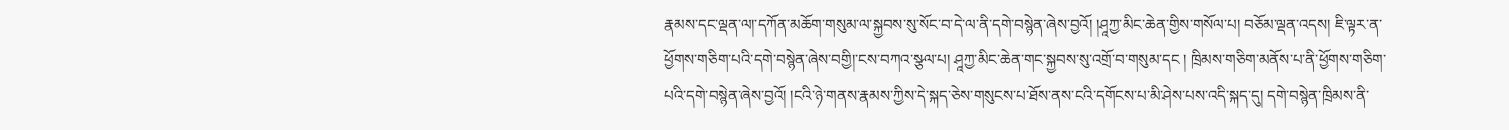རྣམས་དང་ལྡན་ལ།་དཀོན་མཆོག་གསུམ་ལ་སྐྱབས་སུ་སོང་བ་དེ་ལ་ནི་དགེ་བསྙེན་ཞེས་བྱའོ། །ཤཱཀྱ་མིང་ཆེན་གྱིས་གསོལ་པ། བཅོམ་ལྡན་འདས། ཇི་ལྟར་ན་ཕྱོགས་གཅིག་པའི་དགེ་བསྙེན་ཞེས་བགྱི།་ངས་བཀའ་སྩལ་པ། ཤཱཀྱ་མིང་ཆེན་གང་སྐྱབས་སུ་འགྲོ་བ་གསུམ་དང ། ཁྲིམས་གཅིག་མནོས་པ་ནི་ཕྱོགས་གཅིག་པའི་དགེ་བསྙེན་ཞེས་བྱའོ། །ངའི་ཉེ་གནས་རྣམས་ཀྱིས་དེ་སྐད་ཅེས་གསུངས་པ་ཐོས་ནས་ངའི་དགོངས་པ་མི་ཤེས་པས་འདི་སྐད་དུ། དགེ་བསྙེན་ཁྲིམས་ནི་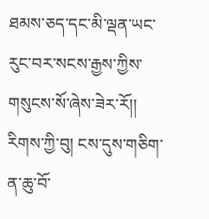ཐམས་ཅད་དང་མི་ལྡན་ཡང་རུང་བར་སངས་རྒྱས་ཀྱིས་གསུངས་སོ་ཞེས་ཟེར་རོ།།
རིགས་ཀྱི་བུ། ངས་དུས་གཅིག་ན་ཆུ་བོ་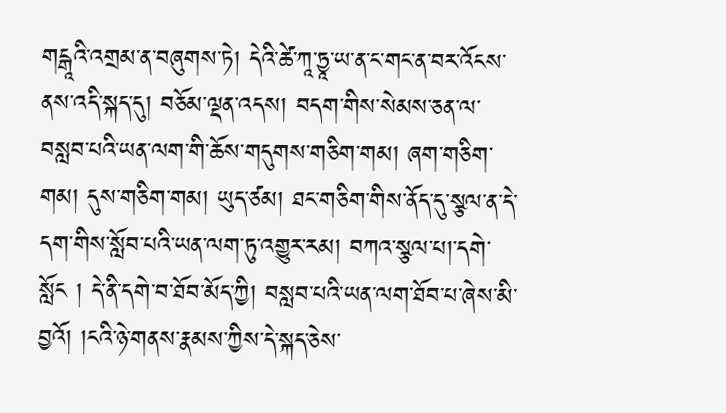གངྒཱའི་འགྲམ་ན་བཞུགས་ཏེ། དེའི་ཚེ་ཀཱ་ཏྱཱ་ཡ་ན་ང་གང་ན་བར་འོངས་ནས་འདི་སྐད་དུ། བཅོམ་ལྡན་འདས། བདག་གིས་སེམས་ཅན་ལ་བསླབ་པའི་ཡན་ལག་གི་ཆོས་གདུགས་གཅིག་གམ། ཞག་གཅིག་གམ། དུས་གཅིག་གམ། ཡུད་ཙམ། ཐང་གཅིག་གིས་ནོད་དུ་སྩལ་ན་དེ་དག་གིས་སློབ་པའི་ཡན་ལག་ཏུ་འགྱུར་རམ། བཀའ་སྩལ་པ།་དགེ་སློང ། དེ་ནི་དགེ་བ་ཐོབ་མོད་ཀྱི། བསླབ་པའི་ཡན་ལག་ཐོབ་པ་ཞེས་མི་བྱའོ། །ངའི་ཉེ་གནས་རྣམས་ཀྱིས་དེ་སྐད་ཅེས་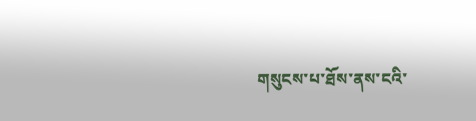གསུངས་པ་ཐོས་ནས་ངའི་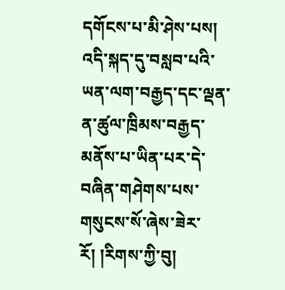དགོངས་པ་མི་ཤེས་པས། འདི་སྐད་དུ་བསླབ་པའི་ཡན་ལག་བརྒྱད་དང་ལྡན་ན་ཚུལ་ཁྲིམས་བརྒྱད་མནོས་པ་ཡིན་པར་དེ་བཞིན་གཤེགས་པས་གསུངས་སོ་ཞེས་ཟེར་རོ། །རིགས་ཀྱི་བུ།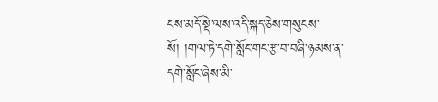ངས་མདོ་སྡེ་ལས་འདི་སྐད་ཅེས་གསུངས་སོ། །གལ་ཏེ་དགེ་སློང་གང་རྩ་བ་བཞི་ཉམས་ན་དགེ་སློང་ཞེས་མི་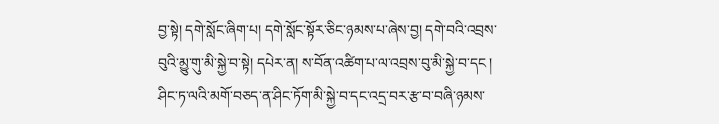བྱ་སྟེ། དགེ་སློང་ཞིག་པ། དགེ་སློང་སྟོར་ཅིང་ཉམས་པ་ཞེས་བྱ། དགེ་བའི་འབྲས་བུའི་མྱུ་གུ་མི་སྐྱེ་བ་སྟེ། དཔེར་ན། ས་བོན་འཚིག་པ་ལ་འབྲས་བུ་མི་སྐྱེ་བ་དང ། ཤིང་ཏ་ལའི་མགོ་བཅད་ན་ཤིང་ཏོག་མི་སྐྱེ་བ་དང་འདྲ་བར་རྩ་བ་བཞི་ཉམས་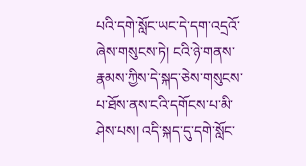པའི་དགེ་སློང་ཡང་དེ་དག་འདྲའོ་ཞེས་གསུངས་ཏེ། ངའི་ཉེ་གནས་རྣམས་ཀྱིས་དེ་སྐད་ཅེས་གསུངས་པ་ཐོས་ནས་ངའི་དགོངས་པ་མི་ཤེས་པས། འདི་སྐད་དུ་དགེ་སློང་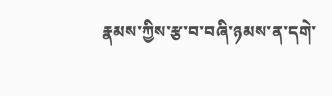རྣམས་ཀྱིས་རྩ་བ་བཞི་ཉམས་ན་དགེ་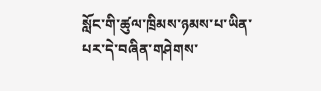སློང་གི་ཚུལ་ཁྲིམས་ཉམས་པ་ཡིན་པར་དེ་བཞིན་གཤེགས་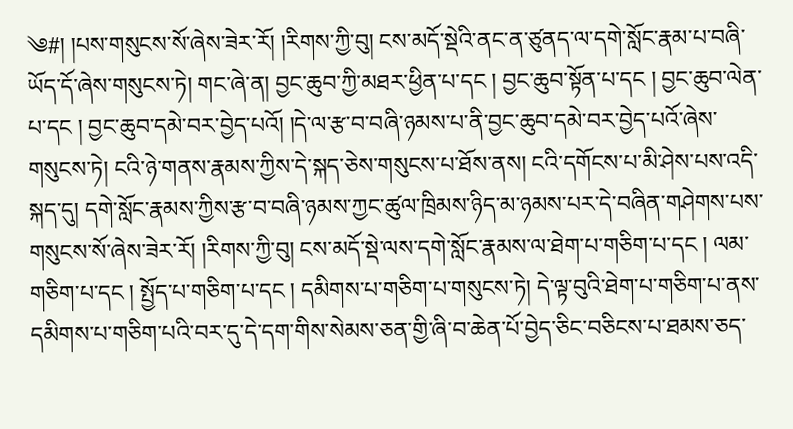༄#། །པས་གསུངས་སོ་ཞེས་ཟེར་རོ། །རིགས་ཀྱི་བུ། ངས་མདོ་སྡེའི་ནང་ན་ཙུནད་ལ་དགེ་སློང་རྣམ་པ་བཞི་ཡོད་དོ་ཞེས་གསུངས་ཏེ། གང་ཞེ་ན། བྱང་ཆུབ་ཀྱི་མཐར་ཕྱིན་པ་དང ། བྱང་ཆུབ་སྟོན་པ་དང ། བྱང་ཆུབ་ལེན་པ་དང ། བྱང་ཆུབ་དམེ་བར་བྱེད་པའོ། །དེ་ལ་རྩ་བ་བཞི་ཉམས་པ་ནི་བྱང་ཆུབ་དམེ་བར་བྱེད་པའོ་ཞེས་གསུངས་ཏེ། ངའི་ཉེ་གནས་རྣམས་ཀྱིས་དེ་སྐད་ཅེས་གསུངས་པ་ཐོས་ནས། ངའི་དགོངས་པ་མི་ཤེས་པས་འདི་སྐད་དུ། དགེ་སློང་རྣམས་ཀྱིས་རྩ་བ་བཞི་ཉམས་ཀྱང་ཚུལ་ཁྲིམས་ཉིད་མ་ཉམས་པར་དེ་བཞིན་གཤེགས་པས་གསུངས་སོ་ཞེས་ཟེར་རོ། །རིགས་ཀྱི་བུ། ངས་མདོ་སྡེ་ལས་དགེ་སློང་རྣམས་ལ་ཐེག་པ་གཅིག་པ་དང ། ལམ་གཅིག་པ་དང ། སྤྱོད་པ་གཅིག་པ་དང ། དམིགས་པ་གཅིག་པ་གསུངས་ཏེ། དེ་ལྟ་བུའི་ཐེག་པ་གཅིག་པ་ནས་དམིགས་པ་གཅིག་པའི་བར་དུ་དེ་དག་གིས་སེམས་ཅན་གྱི་ཞི་བ་ཆེན་པོ་བྱེད་ཅིང་བཅིངས་པ་ཐམས་ཅད་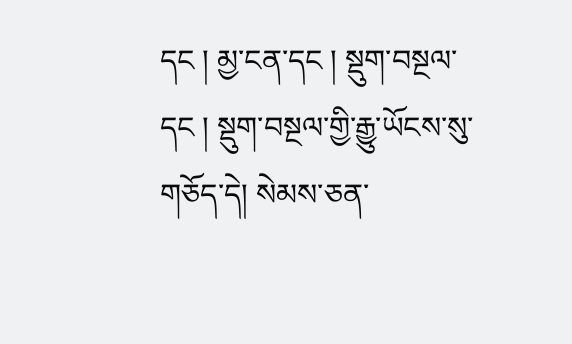དང ། མྱ་ངན་དང ། སྡུག་བསྔལ་དང ། སྡུག་བསྔལ་གྱི་རྒྱུ་ཡོངས་སུ་གཅོད་དེ། སེམས་ཅན་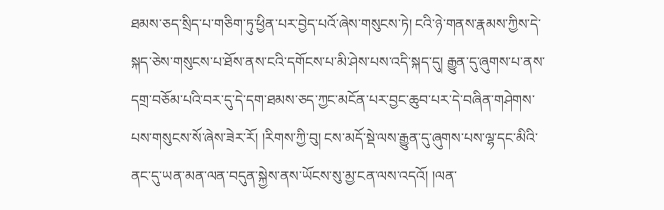ཐམས་ཅད་སྲིད་པ་གཅིག་ཏུ་ཕྱིན་པར་བྱེད་པའོ་ཞེས་གསུངས་ཏེ། ངའི་ཉེ་གནས་རྣམས་ཀྱིས་དེ་སྐད་ཅེས་གསུངས་པ་ཐོས་ནས་ངའི་དགོངས་པ་མི་ཤེས་པས་འདི་སྐད་དུ། རྒྱུན་དུ་ཞུགས་པ་ནས་དགྲ་བཅོམ་པའི་བར་དུ་དེ་དག་ཐམས་ཅད་ཀྱང་མངོན་པར་བྱང་ཆུབ་པར་དེ་བཞིན་གཤེགས་
པས་གསུངས་སོ་ཞེས་ཟེར་རོ། །རིགས་ཀྱི་བུ། ངས་མདོ་སྡེ་ལས་རྒྱུན་དུ་ཞུགས་པས་ལྷ་དང་མིའི་ནང་དུ་ཡན་མན་ལན་བདུན་སྐྱེས་ནས་ཡོངས་སུ་མྱ་ངན་ལས་འདའོ། །ལན་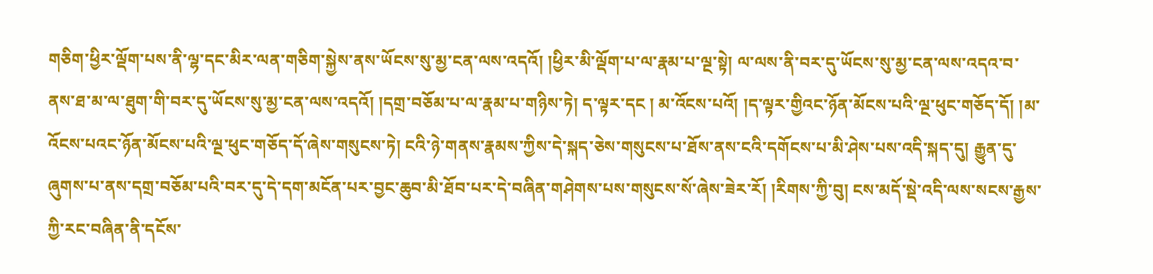གཅིག་ཕྱིར་ལྡོག་པས་ནི་ལྷ་དང་མིར་ལན་གཅིག་སྐྱེས་ནས་ཡོངས་སུ་མྱ་ངན་ལས་འདའོ། །ཕྱིར་མི་ལྡོག་པ་ལ་རྣམ་པ་ལྔ་སྟེ། ལ་ལས་ནི་བར་དུ་ཡོངས་སུ་མྱ་ངན་ལས་འདའ་བ་ནས་ཐ་མ་ལ་ཐུག་གི་བར་དུ་ཡོངས་སུ་མྱ་ངན་ལས་འདའོ། །དགྲ་བཅོམ་པ་ལ་རྣམ་པ་གཉིས་ཏེ། ད་ལྟར་དང ། མ་འོངས་པའོ། །ད་ལྟར་གྱིའང་ཉོན་མོངས་པའི་ལྔ་ཕུང་གཅོད་དོ། །མ་འོངས་པའང་ཉོན་མོངས་པའི་ལྔ་ཕུང་གཅོད་དོ་ཞེས་གསུངས་ཏེ། ངའི་ཉེ་གནས་རྣམས་ཀྱིས་དེ་སྐད་ཅེས་གསུངས་པ་ཐོས་ནས་ངའི་དགོངས་པ་མི་ཤེས་པས་འདི་སྐད་དུ། རྒྱུན་དུ་ཞུགས་པ་ནས་དགྲ་བཅོམ་པའི་བར་དུ་དེ་དག་མངོན་པར་བྱང་ཆུབ་མི་ཐོབ་པར་དེ་བཞིན་གཤེགས་པས་གསུངས་སོ་ཞེས་ཟེར་རོ། །རིགས་ཀྱི་བུ། ངས་མདོ་སྡེ་འདི་ལས་སངས་རྒྱས་ཀྱི་རང་བཞིན་ནི་དངོས་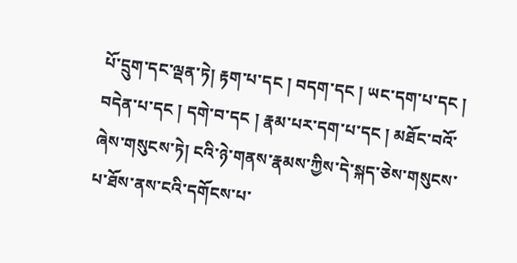པོ་དྲུག་དང་ལྡན་ཏེ། རྟག་པ་དང ། བདག་དང ། ཡང་དག་པ་དང ། བདེན་པ་དང ། དགེ་བ་དང ། རྣམ་པར་དག་པ་དང ། མཐོང་བའོ་ཞེས་གསུངས་ཏེ། ངའི་ཉེ་གནས་རྣམས་ཀྱིས་དེ་སྐད་ཅེས་གསུངས་པ་ཐོས་ནས་ངའི་དགོངས་པ་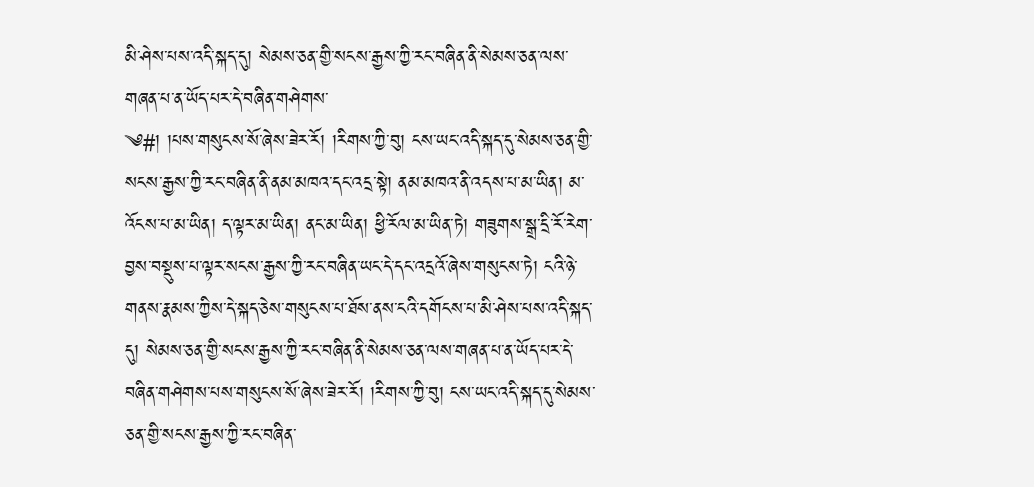མི་ཤེས་པས་འདི་སྐད་དུ། སེམས་ཅན་གྱི་སངས་རྒྱས་ཀྱི་རང་བཞིན་ནི་སེམས་ཅན་ལས་གཞན་པ་ན་ཡོད་པར་དེ་བཞིན་གཤེགས་
༄#། །པས་གསུངས་སོ་ཞེས་ཟེར་རོ། །རིགས་ཀྱི་བུ། ངས་ཡང་འདི་སྐད་དུ་སེམས་ཅན་གྱི་སངས་རྒྱས་ཀྱི་རང་བཞིན་ནི་ནམ་མཁའ་དང་འདྲ་སྟེ། ནམ་མཁའ་ནི་འདས་པ་མ་ཡིན། མ་འོངས་པ་མ་ཡིན། ད་ལྟར་མ་ཡིན། ནང་མ་ཡིན། ཕྱི་རོལ་མ་ཡིན་ཏེ། གཟུགས་སྒྲ་དྲི་རོ་རེག་བྱས་བསྡུས་པ་ལྟར་སངས་རྒྱས་ཀྱི་རང་བཞིན་ཡང་དེ་དང་འདྲའོ་ཞེས་གསུངས་ཏེ། ངའི་ཉེ་གནས་རྣམས་ཀྱིས་དེ་སྐད་ཅེས་གསུངས་པ་ཐོས་ནས་ངའི་དགོངས་པ་མི་ཤེས་པས་འདི་སྐད་དུ། སེམས་ཅན་གྱི་སངས་རྒྱས་ཀྱི་རང་བཞིན་ནི་སེམས་ཅན་ལས་གཞན་པ་ན་ཡོད་པར་དེ་བཞིན་གཤེགས་པས་གསུངས་སོ་ཞེས་ཟེར་རོ། །རིགས་ཀྱི་བུ། ངས་ཡང་འདི་སྐད་དུ་སེམས་ཅན་གྱི་སངས་རྒྱས་ཀྱི་རང་བཞིན་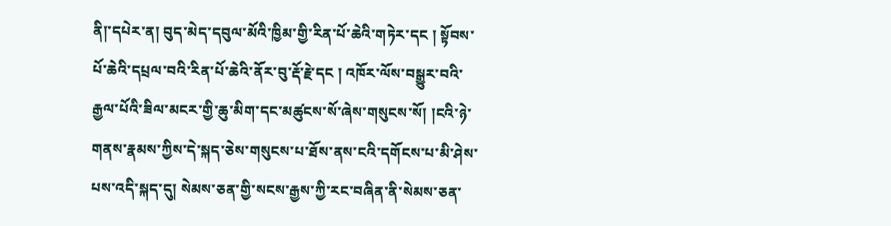ནི།་དཔེར་ན། བུད་མེད་དབུལ་མོའི་ཁྱིམ་གྱི་རིན་པོ་ཆེའི་གཏེར་དང ། སྟོབས་པོ་ཆེའི་དཔྲལ་བའི་རིན་པོ་ཆེའི་ནོར་བུ་རྡོ་རྗེ་དང ། འཁོར་ལོས་བསྒྱུར་བའི་རྒྱལ་པོའི་ཟིལ་མངར་གྱི་ཆུ་མིག་དང་མཚུངས་སོ་ཞེས་གསུངས་སོ། །ངའི་ཉེ་གནས་རྣམས་ཀྱིས་དེ་སྐད་ཅེས་གསུངས་པ་ཐོས་ནས་ངའི་དགོངས་པ་མི་ཤེས་པས་འདི་སྐད་དུ། སེམས་ཅན་གྱི་སངས་རྒྱས་ཀྱི་རང་བཞིན་ནི་སེམས་ཅན་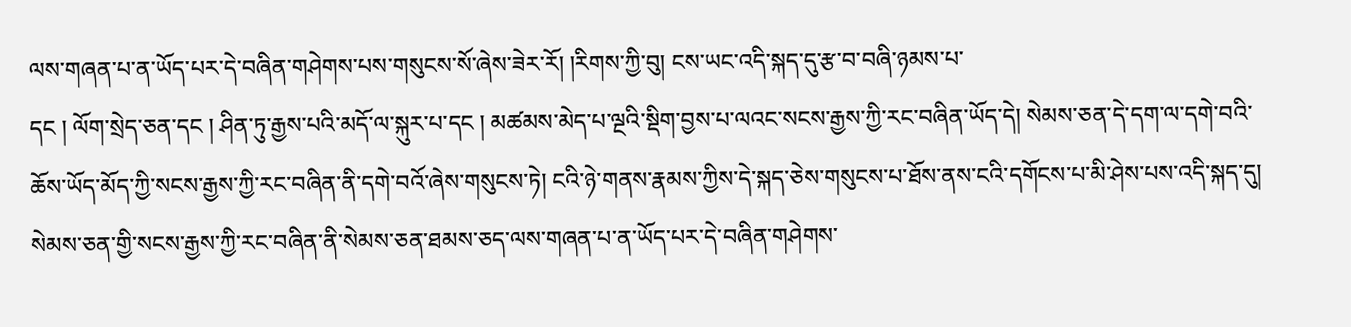ལས་གཞན་པ་ན་ཡོད་པར་དེ་བཞིན་གཤེགས་པས་གསུངས་སོ་ཞེས་ཟེར་རོ། །རིགས་ཀྱི་བུ། ངས་ཡང་འདི་སྐད་དུ་རྩ་བ་བཞི་ཉམས་པ་
དང ། ལོག་སྲེད་ཅན་དང ། ཤིན་ཏུ་རྒྱས་པའི་མདོ་ལ་སྐུར་པ་དང ། མཚམས་མེད་པ་ལྔའི་སྡིག་བྱས་པ་ལའང་སངས་རྒྱས་ཀྱི་རང་བཞིན་ཡོད་དེ། སེམས་ཅན་དེ་དག་ལ་དགེ་བའི་ཆོས་ཡོད་མོད་ཀྱི་སངས་རྒྱས་ཀྱི་རང་བཞིན་ནི་དགེ་བའོ་ཞེས་གསུངས་ཏེ། ངའི་ཉེ་གནས་རྣམས་ཀྱིས་དེ་སྐད་ཅེས་གསུངས་པ་ཐོས་ནས་ངའི་དགོངས་པ་མི་ཤེས་པས་འདི་སྐད་དུ། སེམས་ཅན་གྱི་སངས་རྒྱས་ཀྱི་རང་བཞིན་ནི་སེམས་ཅན་ཐམས་ཅད་ལས་གཞན་པ་ན་ཡོད་པར་དེ་བཞིན་གཤེགས་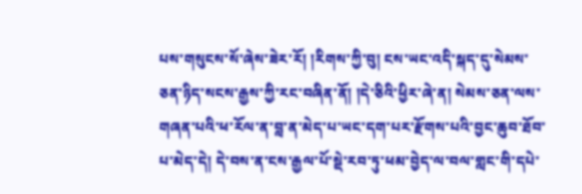པས་གསུངས་སོ་ཞེས་ཟེར་རོ། །རིགས་ཀྱི་བུ། ངས་ཡང་འདི་སྐད་དུ་སེམས་ཅན་ཉིད་སངས་རྒྱས་ཀྱི་རང་བཞིན་ནོ། །དེ་ཅིའི་ཕྱིར་ཞེ་ན། སེམས་ཅན་ལས་གཞན་པའི་ཕ་རོལ་ན་བླ་ན་མེད་པ་ཡང་དག་པར་རྫོགས་པའི་བྱང་ཆུབ་ཐོབ་པ་མེད་དེ། དེ་བས་ན་ངས་རྒྱལ་པོ་སྡེ་རབ་ཏུ་ཕམ་བྱེད་ལ་བལ་གླང་གི་དཔེ་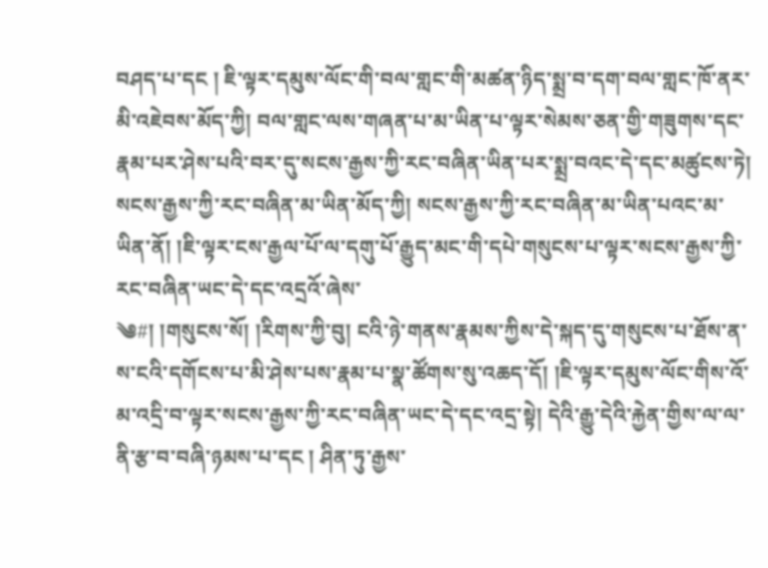བཤད་པ་དང ། ཇི་ལྟར་དམུས་ལོང་གི་བལ་གླང་གི་མཚན་ཉིད་སྨྲ་བ་དག་བལ་གླང་ཁོ་ནར་མི་འཇེབས་མོད་ཀྱི། བལ་གླང་ལས་གཞན་པ་མ་ཡིན་པ་ལྟར་སེམས་ཅན་གྱི་གཟུགས་དང་རྣམ་པར་ཤེས་པའི་བར་དུ་སངས་རྒྱས་ཀྱི་རང་བཞིན་ཡིན་པར་སྨྲ་བའང་དེ་དང་མཚུངས་ཏེ། སངས་རྒྱས་ཀྱི་རང་བཞིན་མ་ཡིན་མོད་ཀྱི། སངས་རྒྱས་ཀྱི་རང་བཞིན་མ་ཡིན་པའང་མ་ཡིན་ནོ། །ཇི་ལྟར་ངས་རྒྱལ་པོ་ལ་དགུ་པོ་རྒྱུད་མང་གི་དཔེ་གསུངས་པ་ལྟར་སངས་རྒྱས་ཀྱི་རང་བཞིན་ཡང་དེ་དང་འདྲའོ་ཞེས་
༄#། །གསུངས་སོ། །རིགས་ཀྱི་བུ། ངའི་ཉེ་གནས་རྣམས་ཀྱིས་དེ་སྐད་དུ་གསུངས་པ་ཐོས་ན་ས་ངའི་དགོངས་པ་མི་ཤེས་པས་རྣམ་པ་སྣ་ཚོགས་སུ་འཆད་དོ། །ཇི་ལྟར་དམུས་ལོང་གིས་འོ་མ་འདྲི་བ་ལྟར་སངས་རྒྱས་ཀྱི་རང་བཞིན་ཡང་དེ་དང་འདྲ་སྟེ། དེའི་རྒྱུ་དེའི་རྐྱེན་གྱིས་ལ་ལ་ནི་རྩ་བ་བཞི་ཉམས་པ་དང ། ཤིན་ཏུ་རྒྱས་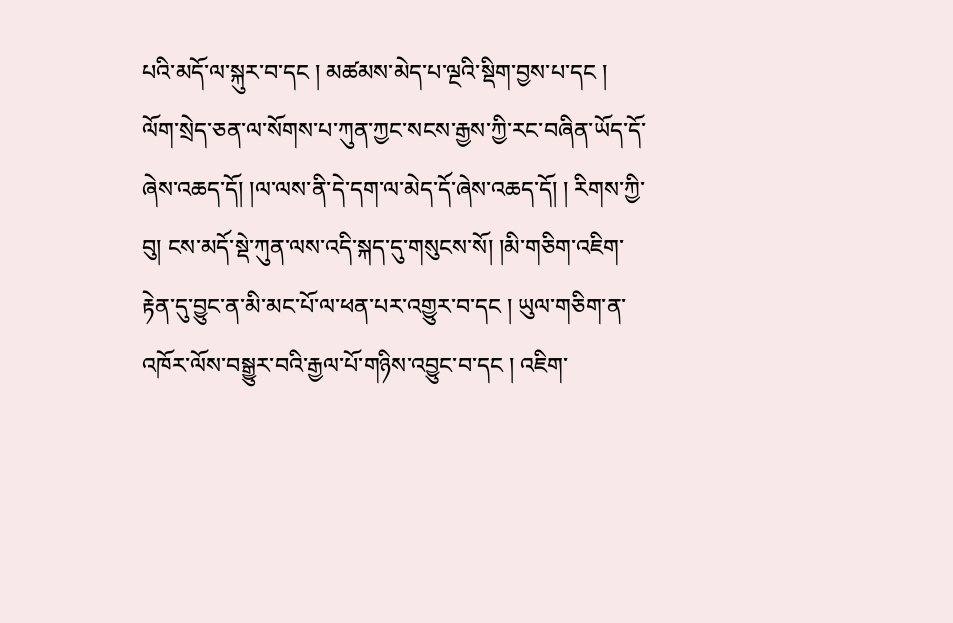པའི་མདོ་ལ་སྐུར་བ་དང ། མཚམས་མེད་པ་ལྔའི་སྡིག་བྱས་པ་དང ། ལོག་སྲེད་ཅན་ལ་སོགས་པ་ཀུན་ཀྱང་སངས་རྒྱས་ཀྱི་རང་བཞིན་ཡོད་དོ་ཞེས་འཆད་དོ། །ལ་ལས་ནི་དེ་དག་ལ་མེད་དོ་ཞེས་འཆད་དོ། ། རིགས་ཀྱི་བུ། ངས་མདོ་སྡེ་ཀུན་ལས་འདི་སྐད་དུ་གསུངས་སོ། །མི་གཅིག་འཇིག་རྟེན་དུ་བྱུང་ན་མི་མང་པོ་ལ་ཕན་པར་འགྱུར་བ་དང ། ཡུལ་གཅིག་ན་འཁོར་ལོས་བསྒྱུར་བའི་རྒྱལ་པོ་གཉིས་འབྱུང་བ་དང ། འཇིག་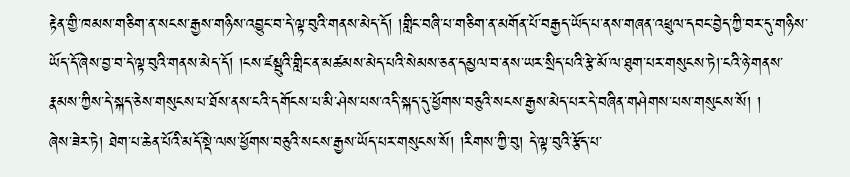རྟེན་གྱི་ཁམས་གཅིག་ན་སངས་རྒྱས་གཉིས་འབྱུང་བ་དེ་ལྟ་བུའི་གནས་མེད་དོ། །གླིང་བཞི་པ་གཅིག་ན་མགོན་པོ་བརྒྱད་ཡོད་པ་ནས་གཞན་འཕྲུལ་དབང་བྱེད་ཀྱི་བར་དུ་གཉིས་ཡོད་དོ་ཞེས་བྱ་བ་དེ་ལྟ་བུའི་གནས་མེད་དོ། །ངས་ཛམྦུའི་གླིང་ན་མཚམས་མེད་པའི་སེམས་ཅན་དམྱལ་བ་ནས་ཡར་སྲིད་པའི་རྩེ་མོ་ལ་ཐུག་པར་གསུངས་ཏེ།་ངའི་ཉེ་གནས་རྣམས་ཀྱིས་དེ་སྐད་ཅེས་གསུངས་པ་ཐོས་ནས་ངའི་དགོངས་པ་མི་ཤེས་པས་འདི་སྐད་དུ་ཕྱོགས་བཅུའི་སངས་རྒྱས་མེད་པར་དེ་བཞིན་གཤེགས་པས་གསུངས་སོ། །
ཞེས་ཟེར་ཏེ། ཐེག་པ་ཆེན་པོའི་མདོ་སྡེ་ལས་ཕྱོགས་བཅུའི་སངས་རྒྱས་ཡོད་པར་གསུངས་སོ། །རིགས་ཀྱི་བུ། དེ་ལྟ་བུའི་རྩོད་པ་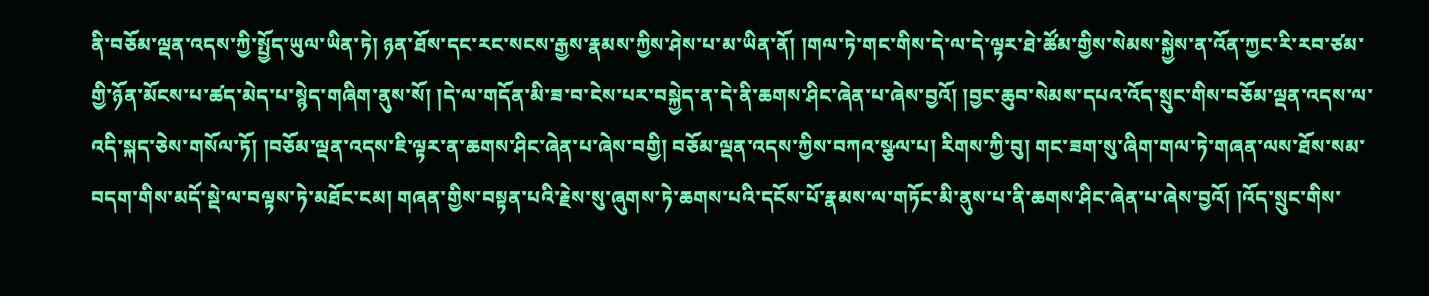ནི་བཅོམ་ལྡན་འདས་ཀྱི་སྤྱོད་ཡུལ་ཡིན་ཏེ། ཉན་ཐོས་དང་རང་སངས་རྒྱས་རྣམས་ཀྱིས་ཤེས་པ་མ་ཡིན་ནོ། །གལ་ཏེ་གང་གིས་དེ་ལ་དེ་ལྟར་ཐེ་ཚོམ་གྱིས་སེམས་སྐྱེས་ན་འོན་ཀྱང་རི་རབ་ཙམ་གྱི་ཉོན་མོངས་པ་ཚད་མེད་པ་སྙེད་གཞིག་ནུས་སོ། །དེ་ལ་གདོན་མི་ཟ་བ་ངེས་པར་བསྐྱེད་ན་དེ་ནི་ཆགས་ཤིང་ཞེན་པ་ཞེས་བྱའོ། །བྱང་ཆུབ་སེམས་དཔའ་འོད་སྲུང་གིས་བཅོམ་ལྡན་འདས་ལ་འདི་སྐད་ཅེས་གསོལ་ཏོ། །བཅོམ་ལྡན་འདས་ཇི་ལྟར་ན་ཆགས་ཤིང་ཞེན་པ་ཞེས་བགྱི། བཅོམ་ལྡན་འདས་ཀྱིས་བཀའ་སྩལ་པ། རིགས་ཀྱི་བུ། གང་ཟག་སུ་ཞིག་གལ་ཏེ་གཞན་ལས་ཐོས་སམ་བདག་གིས་མདོ་སྡེ་ལ་བལྟས་ཏེ་མཐོང་ངམ། གཞན་གྱིས་བསྟན་པའི་རྗེས་སུ་ཞུགས་ཏེ་ཆགས་པའི་དངོས་པོ་རྣམས་ལ་གཏོང་མི་ནུས་པ་ནི་ཆགས་ཤིང་ཞེན་པ་ཞེས་བྱའོ། །འོད་སྲུང་གིས་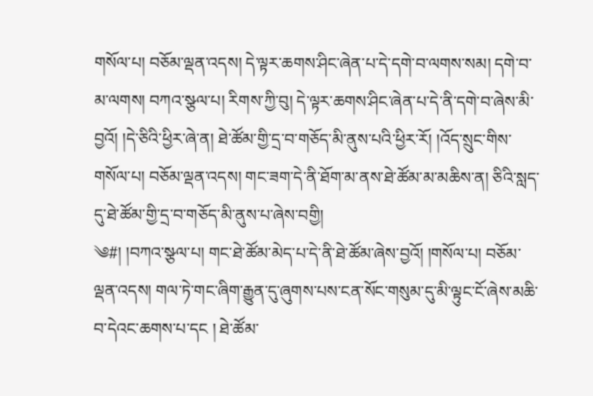གསོལ་པ། བཅོམ་ལྡན་འདས། དེ་ལྟར་ཆགས་ཤིང་ཞེན་པ་དེ་དགེ་བ་ལགས་སམ། དགེ་བ་མ་ལགས། བཀའ་སྩལ་པ། རིགས་ཀྱི་བུ། དེ་ལྟར་ཆགས་ཤིང་ཞེན་པ་དེ་ནི་དགེ་བ་ཞེས་མི་བྱའོ། །དེ་ཅིའི་ཕྱིར་ཞེ་ན། ཐེ་ཚོམ་གྱི་དྲ་བ་གཅོད་མི་ནུས་པའི་ཕྱིར་རོ། །འོད་སྲུང་གིས་གསོལ་པ། བཅོམ་ལྡན་འདས། གང་ཟག་དེ་ནི་ཐོག་མ་ནས་ཐེ་ཚོམ་མ་མཆིས་ན། ཅིའི་སླད་དུ་ཐེ་ཚོམ་གྱི་དྲ་བ་གཅོད་མི་ནུས་པ་ཞེས་བགྱི།
༄#། །བཀའ་སྩལ་པ། གང་ཐེ་ཚོམ་མེད་པ་དེ་ནི་ཐེ་ཚོམ་ཞེས་བྱའོ། །གསོལ་པ། བཅོམ་ལྡན་འདས། གལ་ཏེ་གང་ཞིག་རྒྱུན་དུ་ཞུགས་པས་ངན་སོང་གསུམ་དུ་མི་ལྟུང་ངོ་ཞེས་མཆི་བ་དེའང་ཆགས་པ་དང ། ཐེ་ཚོམ་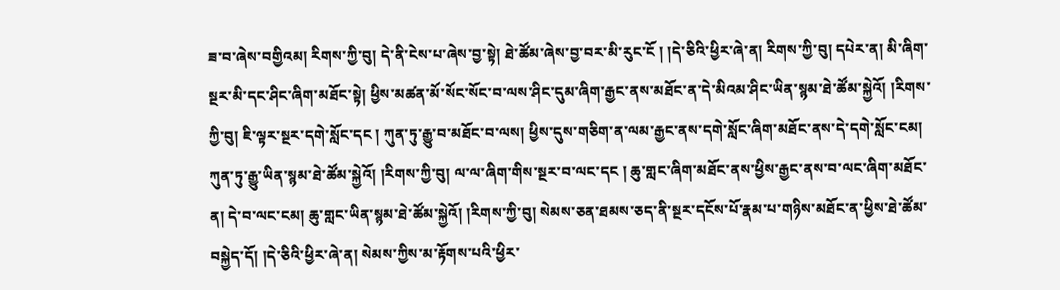ཟ་བ་ཞེས་བགྱིའམ། རིགས་ཀྱི་བུ། དེ་ནི་ངེས་པ་ཞེས་བྱ་སྟེ། ཐེ་ཚོམ་ཞེས་བྱ་བར་མི་རུང་ངོ ། །དེ་ཅིའི་ཕྱིར་ཞེ་ན། རིགས་ཀྱི་བུ། དཔེར་ན། མི་ཞིག་སྔར་མི་དང་ཤིང་ཞིག་མཐོང་སྟེ། ཕྱིས་མཚན་མོ་སོང་སོང་བ་ལས་ཤིང་དུམ་ཞིག་རྒྱང་ནས་མཐོང་ན་དེ་མིའམ་ཤིང་ཡིན་སྙམ་ཐེ་ཚོམ་སྐྱེའོ། །རིགས་ཀྱི་བུ། ཇི་ལྟར་སྔར་དགེ་སློང་དང ། ཀུན་ཏུ་རྒྱུ་བ་མཐོང་བ་ལས། ཕྱིས་དུས་གཅིག་ན་ལམ་རྒྱང་ནས་དགེ་སློང་ཞིག་མཐོང་ནས་དེ་དགེ་སློང་ངམ། ཀུན་ཏུ་རྒྱུ་ཡིན་སྙམ་ཐེ་ཚོམ་སྐྱེའོ། །རིགས་ཀྱི་བུ། ལ་ལ་ཞིག་གིས་སྔར་བ་ལང་དང ། ཆུ་གླང་ཞིག་མཐོང་ནས་ཕྱིས་རྒྱང་ནས་བ་ལང་ཞིག་མཐོང་ན། དེ་བ་ལང་ངམ། ཆུ་གླང་ཡིན་སྙམ་ཐེ་ཚོམ་སྐྱེའོ། །རིགས་ཀྱི་བུ། སེམས་ཅན་ཐམས་ཅད་ནི་སྔར་དངོས་པོ་རྣམ་པ་གཉིས་མཐོང་ན་ཕྱིས་ཐེ་ཚོམ་བསྐྱེད་དོ། །དེ་ཅིའི་ཕྱིར་ཞེ་ན། སེམས་ཀྱིས་མ་རྟོགས་པའི་ཕྱིར་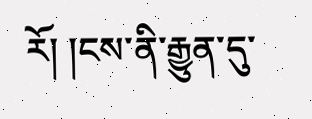རོ། །ངས་ནི་རྒྱུན་དུ་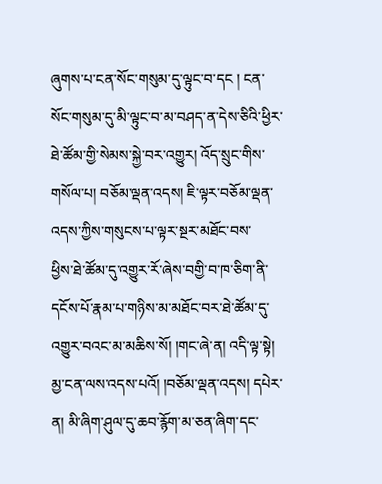ཞུགས་པ་ངན་སོང་གསུམ་དུ་ལྟུང་བ་དང ། ངན་སོང་གསུམ་དུ་མི་ལྟུང་བ་མ་བཤད་ན་དེས་ཅིའི་ཕྱིར་ཐེ་ཚོམ་གྱི་སེམས་སྐྱེ་བར་འགྱུར། འོད་སྲུང་གིས་གསོལ་པ། བཅོམ་ལྡན་འདས། ཇི་ལྟར་བཅོམ་ལྡན་འདས་ཀྱིས་གསུངས་པ་ལྟར་སྔར་མཐོང་བས་
ཕྱིས་ཐེ་ཚོམ་དུ་འགྱུར་རོ་ཞེས་བགྱི་བ་ཁ་ཅིག་ནི་དངོས་པོ་རྣམ་པ་གཉིས་མ་མཐོང་བར་ཐེ་ཚོམ་དུ་འགྱུར་བའང་མ་མཆིས་སོ། །གང་ཞེ་ན། འདི་ལྟ་སྟེ། མྱ་ངན་ལས་འདས་པའོ། །བཅོམ་ལྡན་འདས། དཔེར་ན། མི་ཞིག་ཤུལ་དུ་ཆབ་རྙོག་མ་ཅན་ཞིག་དང་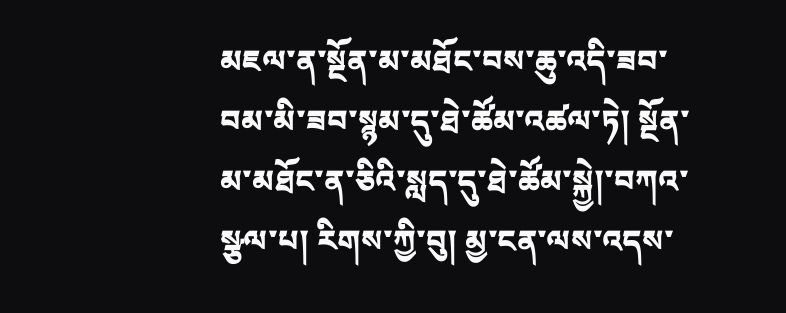མཇལ་ན་སྔོན་མ་མཐོང་བས་ཆུ་འདི་ཟབ་བམ་མི་ཟབ་སྙམ་དུ་ཐེ་ཚོམ་འཚལ་ཏེ། སྔོན་མ་མཐོང་ན་ཅིའི་སླད་དུ་ཐེ་ཚོམ་སྐྱེ།་བཀའ་སྩལ་པ། རིགས་ཀྱི་བུ། མྱ་ངན་ལས་འདས་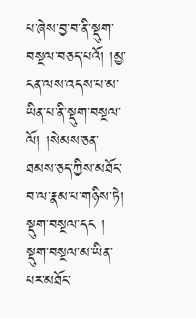པ་ཞེས་བྱ་བ་ནི་སྡུག་བསྔལ་བཅད་པའོ། །མྱ་ངན་ལས་འདས་པ་མ་ཡིན་པ་ནི་སྡུག་བསྔལ་ལོ། །སེམས་ཅན་ཐམས་ཅད་ཀྱིས་མཐོང་བ་ལ་རྣམ་པ་གཉིས་ཏེ། སྡུག་བསྔལ་དང ། སྡུག་བསྔལ་མ་ཡིན་པར་མཐོང་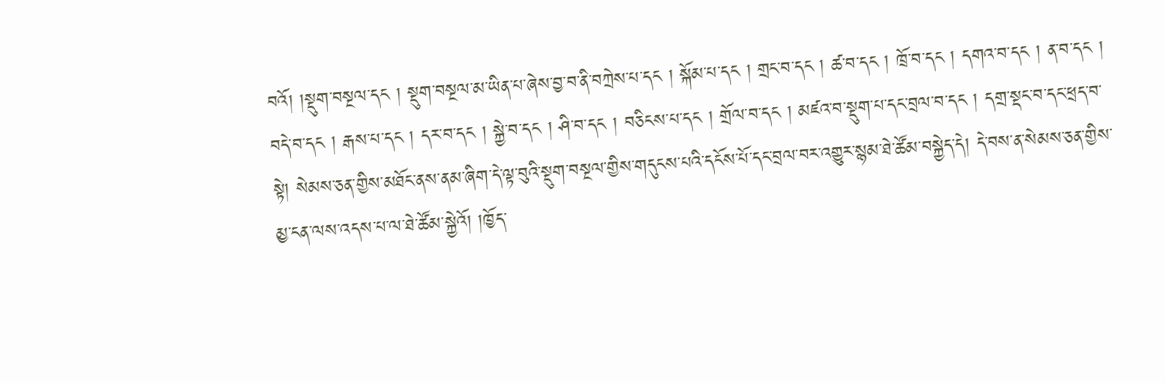བའོ། །སྡུག་བསྔལ་དང ། སྡུག་བསྔལ་མ་ཡིན་པ་ཞེས་བྱ་བ་ནི་བཀྲེས་པ་དང ། སྐོམ་པ་དང ། གྲང་བ་དང ། ཚ་བ་དང ། ཁྲོ་བ་དང ། དགའ་བ་དང ། ན་བ་དང ། བདེ་བ་དང ། རྒས་པ་དང ། དར་བ་དང ། སྐྱེ་བ་དང ། ཤི་བ་དང ། བཅིངས་པ་དང ། གྲོལ་བ་དང ། མཛའ་བ་སྡུག་པ་དང་བྲལ་བ་དང ། དགྲ་སྡང་བ་དང་ཕྲད་བ་སྟེ། སེམས་ཅན་གྱིས་མཐོང་ནས་ནམ་ཞིག་དེ་ལྟ་བུའི་སྡུག་བསྔལ་གྱིས་གདུངས་པའི་དངོས་པོ་དང་བྲལ་བར་འགྱུར་སྙམ་ཐེ་ཚོམ་བསྐྱེད་དེ། དེ་བས་ན་སེམས་ཅན་གྱིས་མྱ་ངན་ལས་འདས་པ་ལ་ཐེ་ཚོམ་སྐྱེའོ། །ཁྱོད་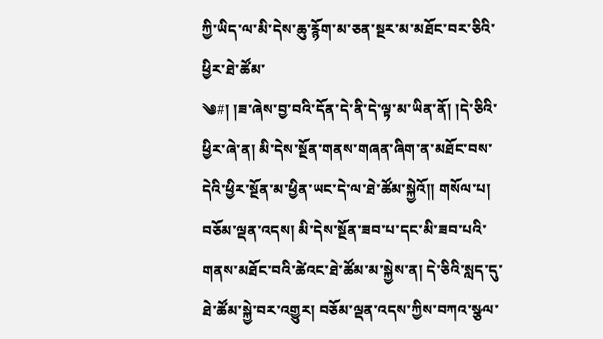ཀྱི་ཡིད་ལ་མི་དེས་ཆུ་རྙོག་མ་ཅན་སྔར་མ་མཐོང་བར་ཅིའི་ཕྱིར་ཐེ་ཚོམ་
༄#། །ཟ་ཞེས་བྱ་བའི་དོན་དེ་ནི་དེ་ལྟ་མ་ཡིན་ནོ། །དེ་ཅིའི་ཕྱིར་ཞེ་ན། མི་དེས་སྔོན་གནས་གཞན་ཞིག་ན་མཐོང་བས་དེའི་ཕྱིར་སྔོན་མ་ཕྱིན་ཡང་དེ་ལ་ཐེ་ཚོམ་སྐྱེའོ།། གསོལ་པ། བཅོམ་ལྡན་འདས། མི་དེས་སྔོན་ཟབ་པ་དང་མི་ཟབ་པའི་གནས་མཐོང་བའི་ཚེའང་ཐེ་ཚོམ་མ་སྐྱེས་ན། དེ་ཅིའི་སླད་དུ་ཐེ་ཚོམ་སྐྱེ་བར་འགྱུར། བཅོམ་ལྡན་འདས་ཀྱིས་བཀའ་སྩལ་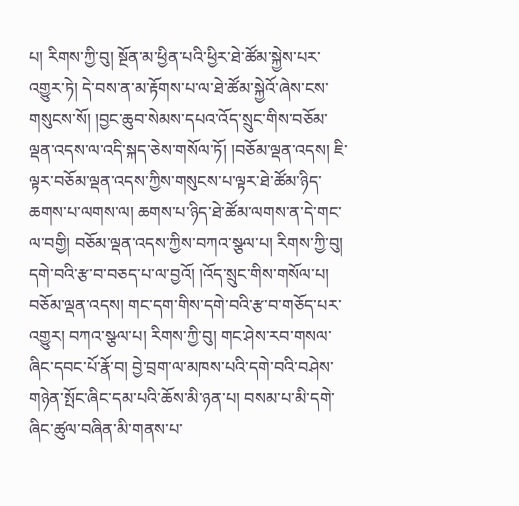པ། རིགས་ཀྱི་བུ། སྔོན་མ་ཕྱིན་པའི་ཕྱིར་ཐེ་ཚོམ་སྐྱེས་པར་འགྱུར་ཏེ། དེ་བས་ན་མ་རྟོགས་པ་ལ་ཐེ་ཚོམ་སྐྱེའོ་ཞེས་ངས་གསུངས་སོ། །བྱང་ཆུབ་སེམས་དཔའ་འོད་སྲུང་གིས་བཅོམ་ལྡན་འདས་ལ་འདི་སྐད་ཅེས་གསོལ་ཏོ། །བཅོམ་ལྡན་འདས། ཇི་ལྟར་བཅོམ་ལྡན་འདས་ཀྱིས་གསུངས་པ་ལྟར་ཐེ་ཚོམ་ཉིད་ཆགས་པ་ལགས་ལ། ཆགས་པ་ཉིད་ཐེ་ཚོམ་ལགས་ན་དེ་གང་ལ་བགྱི། བཅོམ་ལྡན་འདས་ཀྱིས་བཀའ་སྩལ་པ། རིགས་ཀྱི་བུ། དགེ་བའི་རྩ་བ་བཅད་པ་ལ་བྱའོ། །འོད་སྲུང་གིས་གསོལ་པ། བཅོམ་ལྡན་འདས། གང་དག་གིས་དགེ་བའི་རྩ་བ་གཅོད་པར་འགྱུར། བཀའ་སྩལ་པ། རིགས་ཀྱི་བུ། གང་ཤེས་རབ་གསལ་ཞིང་དབང་པོ་རྣོ་བ། བྱེ་བྲག་ལ་མཁས་པའི་དགེ་བའི་བཤེས་གཉེན་སྤོང་ཞིང་དམ་པའི་ཆོས་མི་ཉན་པ། བསམ་པ་མི་དགེ་ཞིང་ཚུལ་བཞིན་མི་གནས་པ་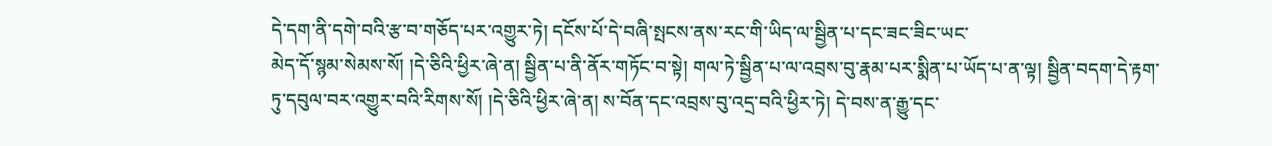དེ་དག་ནི་དགེ་བའི་རྩ་བ་གཅོད་པར་འགྱུར་ཏེ། དངོས་པོ་དེ་བཞི་སྤངས་ནས་རང་གི་ཡིད་ལ་སྦྱིན་པ་དང་ཟང་ཟིང་ཡང་
མེད་དོ་སྙམ་སེམས་སོ། །དེ་ཅིའི་ཕྱིར་ཞེ་ན། སྦྱིན་པ་ནི་ནོར་གཏོང་བ་སྟེ། གལ་ཏེ་སྦྱིན་པ་ལ་འབྲས་བུ་རྣམ་པར་སྨིན་པ་ཡོད་པ་ན་ལྟ། སྦྱིན་བདག་དེ་རྟག་ཏུ་དབུལ་བར་འགྱུར་བའི་རིགས་སོ། །དེ་ཅིའི་ཕྱིར་ཞེ་ན། ས་བོན་དང་འབྲས་བུ་འདྲ་བའི་ཕྱིར་ཏེ། དེ་བས་ན་རྒྱུ་དང་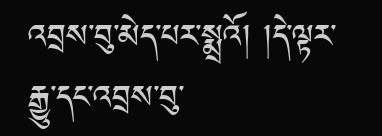འབྲས་བུ་མེད་པར་སྨྲའོ། །དེ་ལྟར་རྒྱུ་དང་འབྲས་བུ་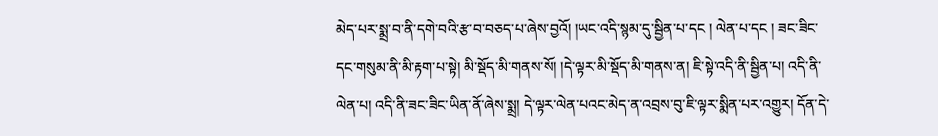མེད་པར་སྨྲ་བ་ནི་དགེ་བའི་རྩ་བ་བཅད་པ་ཞེས་བྱའོ། །ཡང་འདི་སྙམ་དུ་སྦྱིན་པ་དང ། ལེན་པ་དང ། ཟང་ཟིང་དང་གསུམ་ནི་མི་རྟག་པ་སྟེ། མི་སྡོད་མི་གནས་སོ། །དེ་ལྟར་མི་སྡོད་མི་གནས་ན། ཇི་སྟེ་འདི་ནི་སྦྱིན་པ། འདི་ནི་ལེན་པ། འདི་ནི་ཟང་ཟིང་ཡིན་ནོ་ཞེས་སྨྲ། དེ་ལྟར་ལེན་པའང་མེད་ན་འབྲས་བུ་ཇི་ལྟར་སྨིན་པར་འགྱུར། དོན་དེ་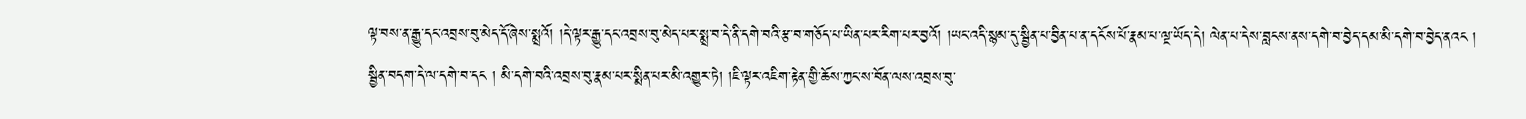ལྟ་བས་ན་རྒྱུ་དང་འབྲས་བུ་མེད་དོ་ཞེས་སྨྲའོ། །དེ་ལྟར་རྒྱུ་དང་འབྲས་བུ་མེད་པར་སྨྲ་བ་དེ་ནི་དགེ་བའི་རྩ་བ་གཅོད་པ་ཡིན་པར་རིག་པར་བྱའོ། །ཡང་འདི་སྙམ་དུ་སྦྱིན་པ་བྱིན་པ་ན་དངོས་པོ་རྣམ་པ་ལྔ་ཡོད་དེ། ལེན་པ་དེས་བླངས་ནས་དགེ་བ་བྱེད་དམ་མི་དགེ་བ་བྱེད་ནའང ། སྦྱིན་བདག་དེ་ལ་དགེ་བ་དང ། མི་དགེ་བའི་འབྲས་བུ་རྣམ་པར་སྨིན་པར་མི་འགྱུར་ཏེ། །ཇི་ལྟར་འཇིག་རྟེན་གྱི་ཆོས་ཀྱང་ས་བོན་ལས་འབྲས་བུ་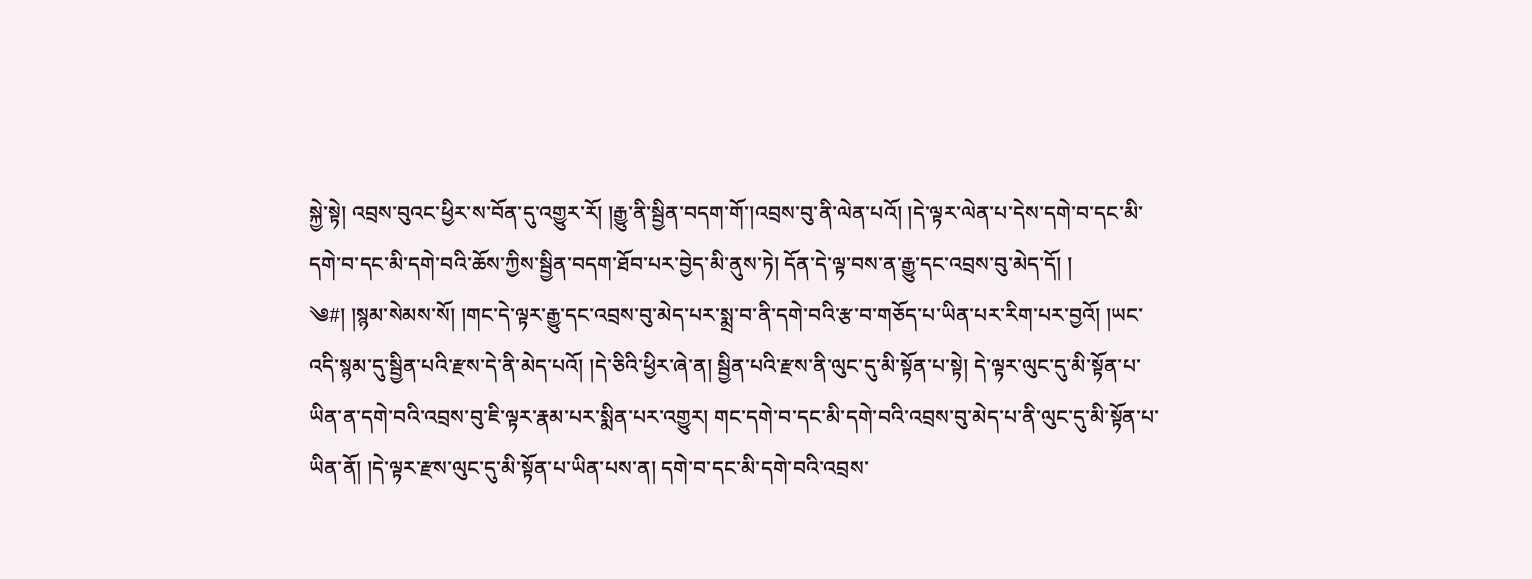སྐྱེ་སྟེ། འབྲས་བུའང་ཕྱིར་ས་བོན་དུ་འགྱུར་རོ། །རྒྱུ་ནི་སྦྱིན་བདག་གོ་།འབྲས་བུ་ནི་ལེན་པའོ། །དེ་ལྟར་ལེན་པ་དེས་དགེ་བ་དང་མི་དགེ་བ་དང་མི་དགེ་བའི་ཆོས་ཀྱིས་སྦྱིན་བདག་ཐོབ་པར་བྱེད་མི་ནུས་ཏེ། དོན་དེ་ལྟ་བས་ན་རྒྱུ་དང་འབྲས་བུ་མེད་དོ། །
༄#། །སྙམ་སེམས་སོ། །གང་དེ་ལྟར་རྒྱུ་དང་འབྲས་བུ་མེད་པར་སྨྲ་བ་ནི་དགེ་བའི་རྩ་བ་གཅོད་པ་ཡིན་པར་རིག་པར་བྱའོ། །ཡང་འདི་སྙམ་དུ་སྦྱིན་པའི་རྫས་དེ་ནི་མེད་པའོ། །དེ་ཅིའི་ཕྱིར་ཞེ་ན། སྦྱིན་པའི་རྫས་ནི་ལུང་དུ་མི་སྟོན་པ་སྟེ། དེ་ལྟར་ལུང་དུ་མི་སྟོན་པ་ཡིན་ན་དགེ་བའི་འབྲས་བུ་ཇི་ལྟར་རྣམ་པར་སྨིན་པར་འགྱུར། གང་དགེ་བ་དང་མི་དགེ་བའི་འབྲས་བུ་མེད་པ་ནི་ལུང་དུ་མི་སྟོན་པ་ཡིན་ནོ། །དེ་ལྟར་རྫས་ལུང་དུ་མི་སྟོན་པ་ཡིན་པས་ན། དགེ་བ་དང་མི་དགེ་བའི་འབྲས་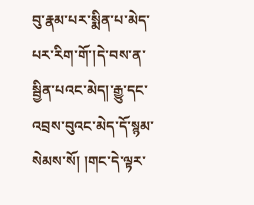བུ་རྣམ་པར་སྨིན་པ་མེད་པར་རིག་གོ་།དེ་བས་ན་སྦྱིན་པའང་མེད།་རྒྱུ་དང་འབྲས་བུའང་མེད་དོ་སྙམ་སེམས་སོ། །གང་དེ་ལྟར་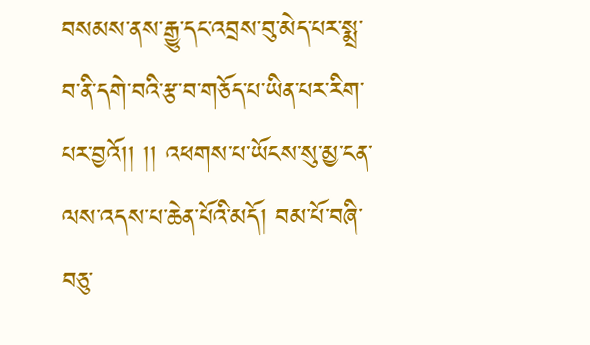བསམས་ནས་རྒྱུ་དང་འབྲས་བུ་མེད་པར་སྨྲ་བ་ནི་དགེ་བའི་རྩ་བ་གཅོད་པ་ཡིན་པར་རིག་པར་བྱའོ།། །། འཕགས་པ་ཡོངས་སུ་མྱ་ངན་ལས་འདས་པ་ཆེན་པོའི་མདོ། བམ་པོ་བཞི་བཅུ་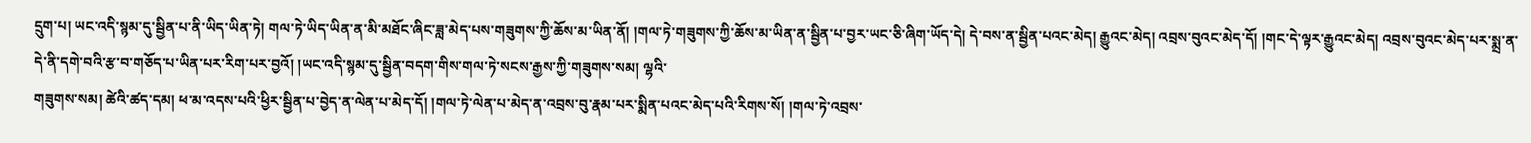དྲུག་པ། ཡང་འདི་སྙམ་དུ་སྦྱིན་པ་ནི་ཡིད་ཡིན་ཏེ། གལ་ཏེ་ཡིད་ཡིན་ན་མི་མཐོང་ཞིང་ཟླ་མེད་པས་གཟུགས་ཀྱི་ཆོས་མ་ཡིན་ནོ། །གལ་ཏེ་གཟུགས་ཀྱི་ཆོས་མ་ཡིན་ན་སྦྱིན་པ་བྱར་ཡང་ཅི་ཞིག་ཡོད་དེ། དེ་བས་ན་སྦྱིན་པའང་མེད། རྒྱུའང་མེད། འབྲས་བུའང་མེད་དོ། །གང་དེ་ལྟར་རྒྱུའང་མེད། འབྲས་བུའང་མེད་པར་སྨྲ་ན་དེ་ནི་དགེ་བའི་རྩ་བ་གཅོད་པ་ཡིན་པར་རིག་པར་བྱའོ། །ཡང་འདི་སྙམ་དུ་སྦྱིན་བདག་གིས་གལ་ཏེ་སངས་རྒྱས་ཀྱི་གཟུགས་སམ། ལྷའི་
གཟུགས་སམ། ཚེའི་ཚད་དམ། ཕ་མ་འདས་པའི་ཕྱིར་སྦྱིན་པ་བྱེད་ན་ལེན་པ་མེད་དོ། །གལ་ཏེ་ལེན་པ་མེད་ན་འབྲས་བུ་རྣམ་པར་སྨིན་པའང་མེད་པའི་རིགས་སོ། །གལ་ཏེ་འབྲས་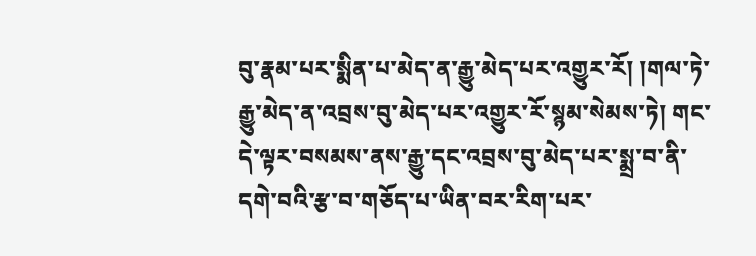བུ་རྣམ་པར་སྨིན་པ་མེད་ན་རྒྱུ་མེད་པར་འགྱུར་རོ། །གལ་ཏེ་རྒྱུ་མེད་ན་འབྲས་བུ་མེད་པར་འགྱུར་རོ་སྙམ་སེམས་ཏེ། གང་དེ་ལྟར་བསམས་ནས་རྒྱུ་དང་འབྲས་བུ་མེད་པར་སྨྲ་བ་ནི་དགེ་བའི་རྩ་བ་གཅོད་པ་ཡིན་བར་རིག་པར་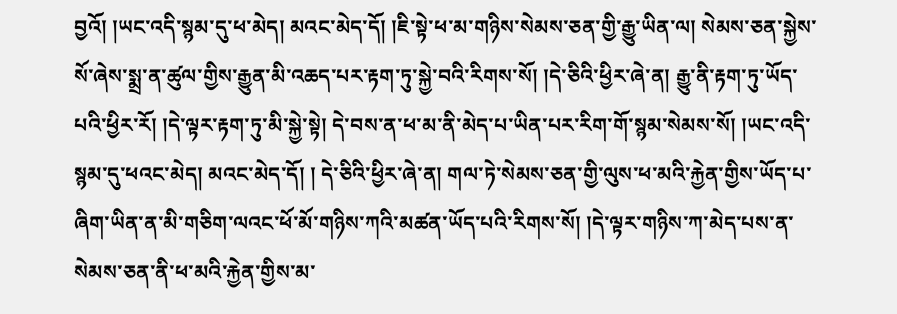བྱའོ། །ཡང་འདི་སྙམ་དུ་ཕ་མེད། མའང་མེད་དོ། །ཇི་སྟེ་ཕ་མ་གཉིས་སེམས་ཅན་གྱི་རྒྱུ་ཡིན་ལ། སེམས་ཅན་སྐྱེས་སོ་ཞེས་སྨྲ་ན་ཚུལ་གྱིས་རྒྱུན་མི་འཆད་པར་རྟག་ཏུ་སྐྱེ་བའི་རིགས་སོ། །དེ་ཅིའི་ཕྱིར་ཞེ་ན། རྒྱུ་ནི་རྟག་ཏུ་ཡོད་པའི་ཕྱིར་རོ། །དེ་ལྟར་རྟག་ཏུ་མི་སྐྱེ་སྟེ། དེ་བས་ན་ཕ་མ་ནི་མེད་པ་ཡིན་པར་རིག་གོ་སྙམ་སེམས་སོ། །ཡང་འདི་སྙམ་དུ་ཕའང་མེད། མའང་མེད་དོ། ། དེ་ཅིའི་ཕྱིར་ཞེ་ན། གལ་ཏེ་སེམས་ཅན་གྱི་ལུས་ཕ་མའི་རྐྱེན་གྱིས་ཡོད་པ་ཞིག་ཡིན་ན་མི་གཅིག་ལའང་ཕོ་མོ་གཉིས་ཀའི་མཚན་ཡོད་པའི་རིགས་སོ། །དེ་ལྟར་གཉིས་ཀ་མེད་པས་ན་སེམས་ཅན་ནི་ཕ་མའི་རྐྱེན་གྱིས་མ་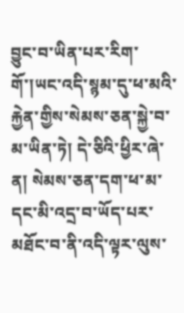བྱུང་བ་ཡིན་པར་རིག་གོ་།ཡང་འདི་སྙམ་དུ་ཕ་མའི་རྐྱེན་གྱིས་སེམས་ཅན་སྐྱེ་བ་མ་ཡིན་ཏེ། དེ་ཅིའི་ཕྱིར་ཞེ་ན། སེམས་ཅན་དག་ཕ་མ་དང་མི་འདྲ་བ་ཡོད་པར་མཐོང་བ་ནི་འདི་ལྟར་ལུས་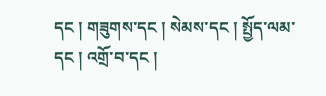དང ། གཟུགས་དང ། སེམས་དང ། སྤྱོད་ལམ་དང ། འགྲོ་བ་དང །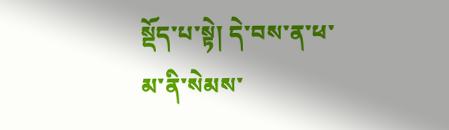སྡོད་པ་སྟེ། དེ་བས་ན་ཕ་མ་ནི་སེམས་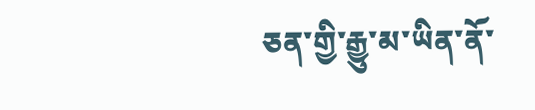ཅན་གྱི་རྒྱུ་མ་ཡིན་ནོ་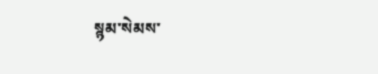སྙམ་སེམས་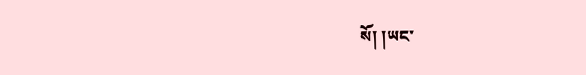སོ། །ཡང་